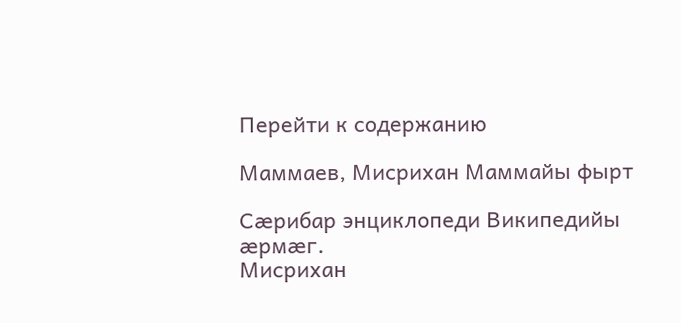Перейти к содержанию

Маммаев, Мисрихан Маммайы фырт

Сæрибар энциклопеди Википедийы æрмæг.
Мисрихан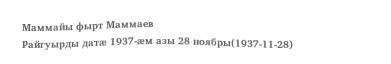Маммайы фырт Маммаев
Райгуырды датæ 1937-æм азы 28 ноябры(1937-11-28)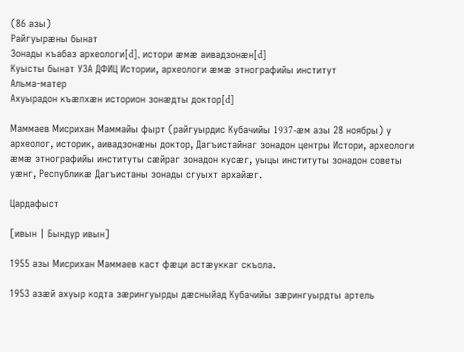(86 азы)
Райгуырæны бынат
Зонады къабаз археологи[d], истори æмæ аивадзонæн[d]
Куысты бынат УЗА ДФИЦ Истории, археологи æмæ этнографийы институт
Альма-матер
Ахуырадон къæпхæн историон зонæдты доктор[d]

Маммаев Мисрихан Маммайы фырт (райгуырдис Кубачийы 1937-æм азы 28 ноябры) у археолог, историк, аивадзонæны доктор, Дагъистайнаг зонадон центры Истори, археологи æмæ этнографийы институты сæйраг зонадон кусæг, уыцы институты зонадон советы уæнг, Республикæ Дагъистаны зонады сгуыхт архайæг.

Цардафыст

[ивын | Бындур ивын]

1955 азы Мисрихан Маммаев каст фæци астæуккаг скъола.

1953 азæй ахуыр кодта зæрингуырды дæсныйад Кубачийы зæрингуырдты артель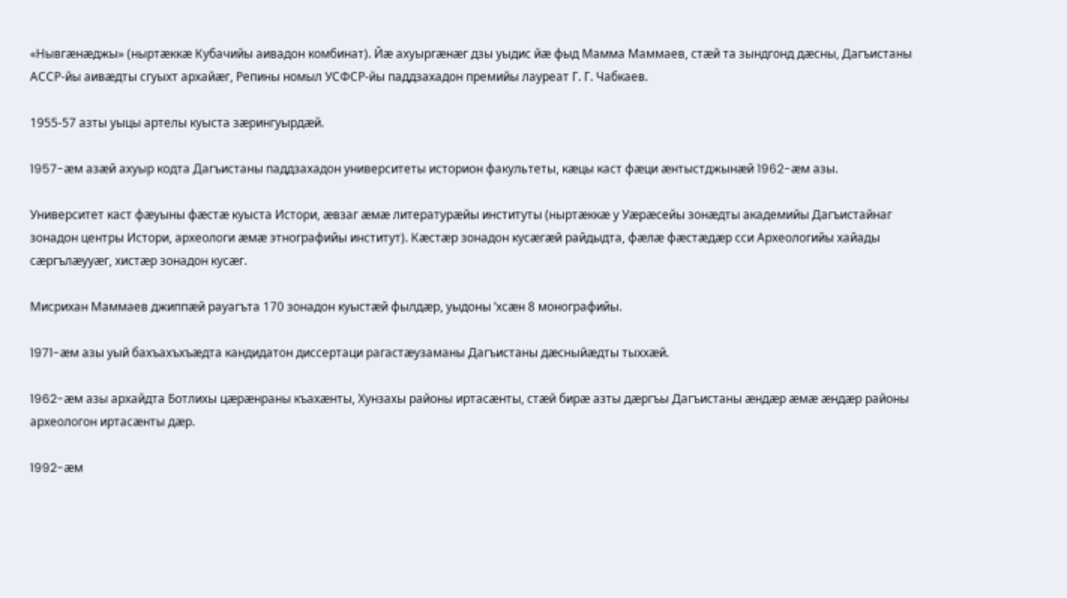«Нывгæнæджы» (ныртæккæ Кубачийы аивадон комбинат). Йæ ахуыргæнæг дзы уыдис йæ фыд Мамма Маммаев, стæй та зындгонд дæсны, Дагъистаны АССР-йы аивæдты сгуыхт архайæг, Репины номыл УСФСР-йы паддзахадон премийы лауреат Г. Г. Чабкаев.

1955-57 азты уыцы артелы куыста зæрингуырдæй.

1957-æм азæй ахуыр кодта Дагъистаны паддзахадон университеты историон факультеты, кæцы каст фæци æнтыстджынæй 1962-æм азы.

Университет каст фæуыны фæстæ куыста Истори, æвзаг æмæ литературæйы институты (ныртæккæ у Уæрæсейы зонæдты академийы Дагъистайнаг зонадон центры Истори, археологи æмæ этнографийы институт). Кæстæр зонадон кусæгæй райдыдта, фæлæ фæстæдæр сси Археологийы хайады сæргълæууæг, хистæр зонадон кусæг.

Мисрихан Маммаев джиппæй рауагъта 170 зонадон куыстæй фылдæр, уыдоны ’хсæн 8 монографийы.

1971-æм азы уый бахъахъхъæдта кандидатон диссертаци рагастæузаманы Дагъистаны дæсныйæдты тыххæй.

1962-æм азы архайдта Ботлихы цæрæнраны къахæнты, Хунзахы районы иртасæнты, стæй бирæ азты дæргъы Дагъистаны æндæр æмæ æндæр районы археологон иртасæнты дæр.

1992-æм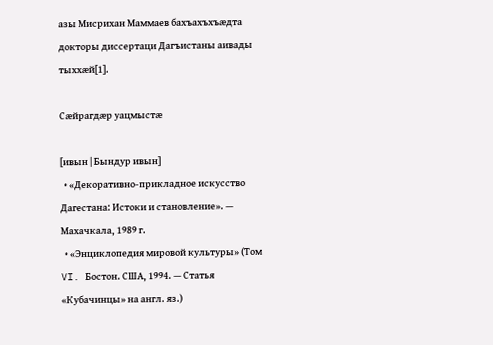азы Мисрихан Маммаев бахъахъхъæдта докторы диссертаци Дагъистаны аивады тыххæй[1].

Сæйрагдæр уацмыстæ

[ивын | Бындур ивын]
  • «Декоративно-прикладное искусство Дагестана: Истоки и становление». — Махачкала, 1989 г.
  • «Энциклопедия мировой культуры» (Том VI. Бостон. США, 1994. — Статья «Кубачинцы» на англ. яз.)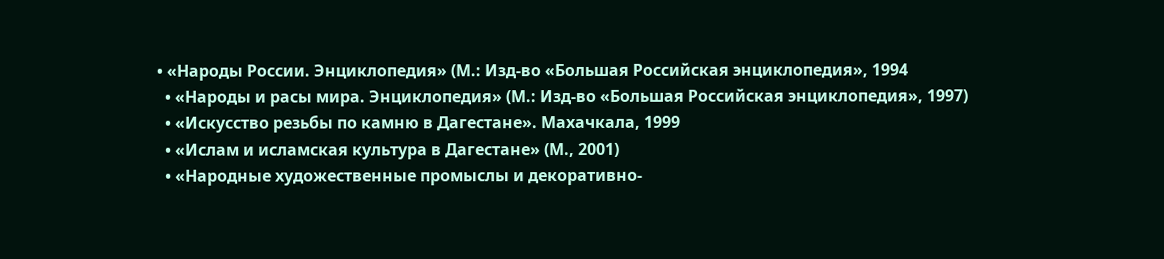• «Народы России. Энциклопедия» (М.: Изд-во «Большая Российская энциклопедия», 1994
  • «Народы и расы мира. Энциклопедия» (М.: Изд-во «Большая Российская энциклопедия», 1997)
  • «Искусство резьбы по камню в Дагестане». Махачкала, 1999
  • «Ислам и исламская культура в Дагестане» (М., 2001)
  • «Народные художественные промыслы и декоративно-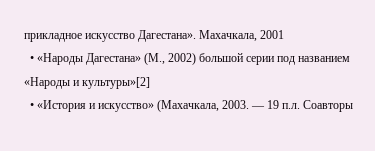прикладное искусство Дагестана». Махачкала, 2001
  • «Народы Дагестана» (М., 2002) большой серии под названием «Народы и культуры»[2]
  • «История и искусство» (Махачкала, 2003. — 19 п.л. Соавторы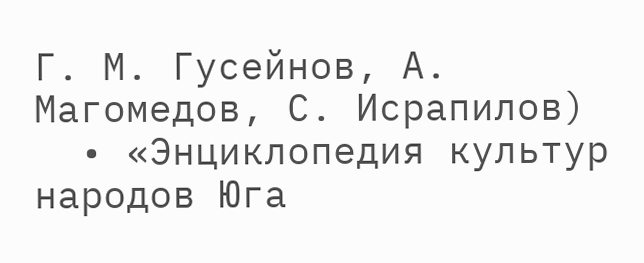Г. М. Гусейнов, А. Магомедов, С. Исрапилов)
  • «Энциклопедия культур народов Юга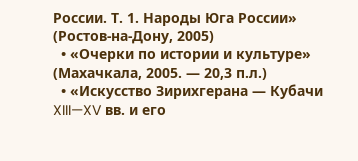России. Т. 1. Народы Юга России» (Ростов-на-Дону, 2005)
  • «Очерки по истории и культуре» (Махачкала, 2005. — 20,3 п.л.)
  • «Искусство Зирихгерана — Кубачи XIII—XV вв. и его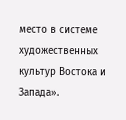место в системе художественных культур Востока и Запада».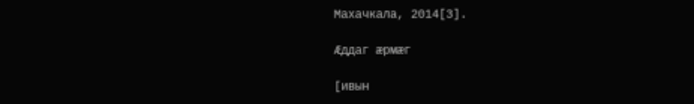Махачкала, 2014[3].

Æддаг æрмæг

[ивын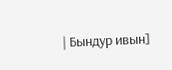| Бындур ивын]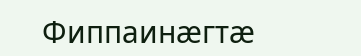Фиппаинæгтæ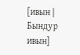[ивын | Бындур ивын]